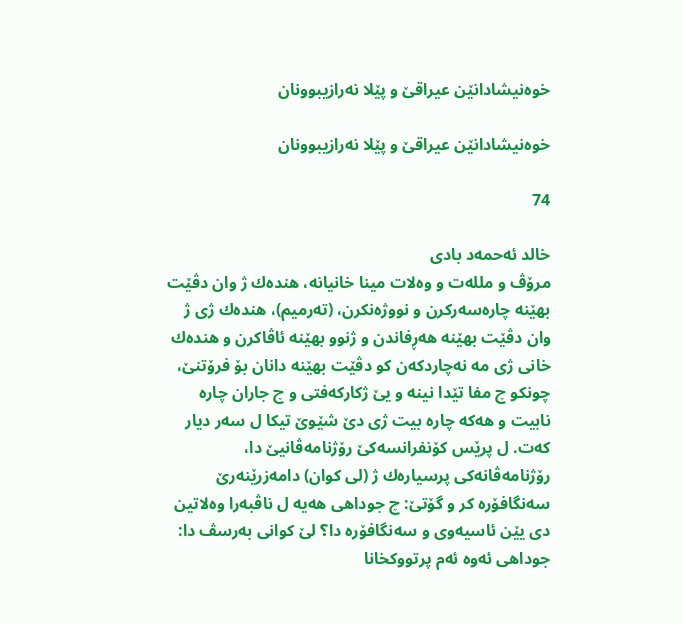خوه‌نیشادانێن عیراقێ و پێلا نه‌رازیبوونان

خوه‌نیشادانێن عیراقێ و پێلا نه‌رازیبوونان

74

خالد ئه‌حمه‌د بادى
مرۆڤ و ملله‌ت و وه‌لات مینا خانیانه‌، هنده‌ك ژ وان دڤێت بهێنه‌ چاره‌سه‌ركرن و نووژه‌نكرن، (ته‌رمیم)، هنده‌ك ژی ژ وان دڤێت بهێنه‌ هه‌ڕفاندن و ژنوو بهێنه‌ ئاڤاكرن و هنده‌ك خانى ژی مه‌ نه‌چاردكه‌ن كو دڤێت بهێنه‌ دانان بۆ فرۆتنێ، چونكو چ مفا تێدا نینه‌ و یێ ژكاركه‌فتى و چ جاران چاره‌ نابیت و هه‌كه‌ چاره‌ بیت ژی دێ شێوێ تیكا ل سه‌ر دیار كه‌ت. ل پرێس كۆنفرانسه‌كێ رۆژنامه‌ڤانیێ دا، رۆژنامه‌ڤانه‌كى پرسیاره‌ك ژ (لى كوان) دامه‌زرێنه‌رێ سه‌نگافۆره‌ كر و گۆتێ: چ جوداهى هه‌یه‌ ل ناڤبه‌را وه‌لاتین دى یێن ئاسیه‌وى و سه‌نگافۆره‌ دا؟ لێ كوانى به‌رسڤ دا: جوداهى ئه‌وه‌ ئه‌م پرتووكخانا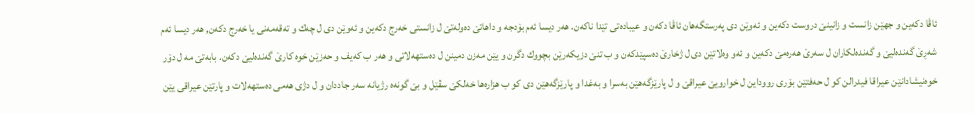ئاڤا دكه‌ین و جهێن زانست و زانینێ دروست دكه‌ین و ئه‌وێن دى په‌رستگه‌هان ئاڤا دكه‌ن و عیباده‌تى تێدا ناكه‌ن. هه‌ر دیسا ئه‌م بۆدجه‌ و داهاتێ ده‌وله‌تێ ل زانستى خه‌رج دكه‌ین و ئه‌وێن دى ل چه‌ك و ته‌قه‌مه‌نى یا خه‌رج دكه‌ن, هه‌ر دیسا ئه‌م شه‌ڕێ گه‌نده‌لیێ و گه‌نده‌لكاران ل سه‌رێ هه‌ره‌مێ دكه‌ین و ئه‌و وه‌لاتێن دى ل ژخارێ ده‌سپێدكه‌ن و ب تنێ دزیكه‌رێن بچووك دگرن و یێن مه‌زن دمینن ل ده‌ستهه‌لاتى و هه‌ر ب كه‌یف و حه‌زێن خوه‌ كارێ گه‌نده‌لیێ دكه‌ن. بابه‌تێ مه‌ ل دۆر خوه‌نیشادانێن عیراقا فیدرالن كو ل حه‌فتێن بۆرى رووداین ل خوارویێ عیراقێ و ل پارێزگه‌هێن به‌سرا و به‌غدا و پارێزگه‌هێن دى كو ب هزاره‌ها خه‌لكێ سڤێل و بێ گونه‌ه رژیانه‌ سه‌ر جاددان و ل دژى هه‌مى ده‌ستهه‌لات و پارتێن عیراقى یێن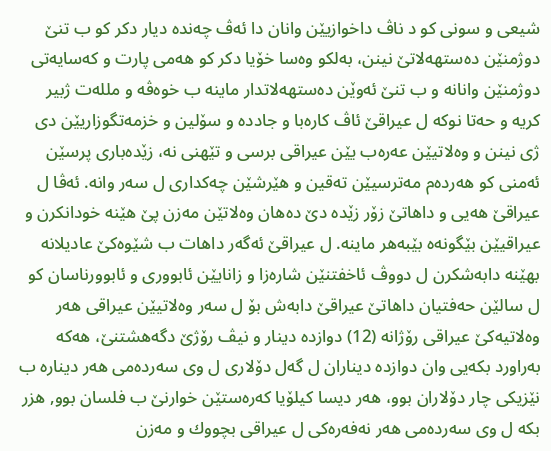شیعى و سونى كو د ناڤ داخوازیێن وانان دا ئه‌ڤ چه‌نده‌ دیار دكر كو ب تنێ دوژمنێن ده‌ستهه‌لاتێ نینن، به‌لكو وه‌سا خۆیا دكر كو هه‌مى پارت و كه‌سایه‌تى دوژمنێن وانانه‌ و ب تنێ ئه‌وێن ده‌ستهه‌لاتدار ماینه‌ ب خوه‌ڤه‌ و ملله‌ت ژبیر كریه‌ و حه‌تا نوكه‌ ل عیراقێ ئاڤ كاره‌با و جادده‌ و سۆلین و خزمه‌تگوزاریێن دى ژی نینن و وه‌لاتیێن عه‌ره‌ب یێن عیراقى برسى و تێهنى نه‌، زێده‌بارى پرسێن ئه‌منى كو هه‌رده‌م مه‌ترسیێن ته‌قین و هێرشێن چه‌كدارى ل سه‌ر وانه‌. ئه‌ڤا ل عیراقێ هه‌یى و داهاتێ زۆر زێده‌ دێ ده‌هان وه‌لاتێن مه‌زن پێ هێنه‌ خودانكرن و عیراقیێن بێگونه‌ه بێبه‌هر ماینه‌. ل عیراقێ ئه‌گه‌ر داهات ب شێوه‌كێ عادیلانه‌ بهێنه‌ دابه‌شكرن ل دووڤ ئاخفتنێن شاره‌زا و زانایێن ئابوورى و ئابوورناسان كو ل سالێن حه‌فتیان داهاتێ عیراقێ دابه‌ش بۆ ل سه‌ر وه‌لاتیێن عیراقى هه‌ر وه‌لاتیه‌كێ عیراقى رۆژانه‌ (12) دوازده‌ دینار و نیڤ رۆژێ دگه‌هشتنێ، هه‌كه‌ به‌راورد بكه‌یى وان دوازده‌ دیناران ل گه‌ل دۆلارى ل وى سه‌رده‌مى هه‌ر دیناره‌ ب نێزیكى چار دۆلاران بوو، هه‌ر دیسا كیلۆیا كه‌ره‌ستێن خوارنێ ب فلسان بوو, هزر بكه‌ ل وى سه‌رده‌مى هه‌ر نه‌فه‌ره‌كى ل عیراقى بچووك و مه‌زن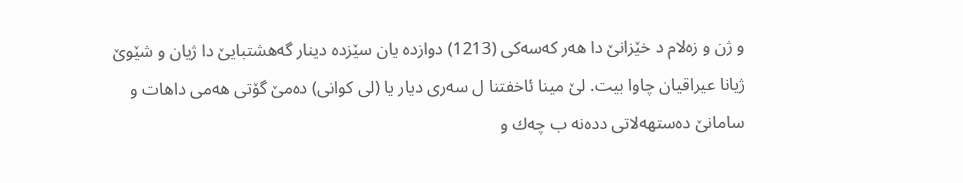و ژن و زه‌لام د خێزانێ دا هه‌ر كه‌سه‌كى (1213) دوازده‌ یان سێزده‌ دینار گه‌هشتبایێ دا ژیان و شێوێ ژیانا عیراقیان چاوا بیت. لێ مینا ئاخفتنا ل سه‌رى دیار یا (لى كوانى) ده‌مێ گۆتى هه‌مى داهات و سامانێ ده‌ستهه‌لاتى دده‌نه‌ ب چه‌ك و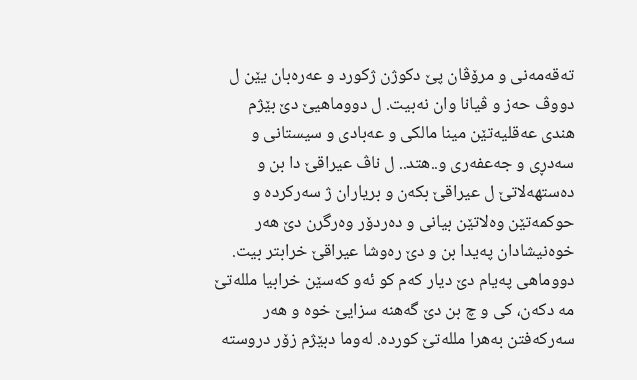ته‌قه‌مه‌نى و مرۆڤان پێ دكوژن ژكورد و عه‌ره‌بان یێن ل دووڤ حه‌ز و ڤیانا وان نه‌بیت. ل دووماهیێ دێ بێژم هندى عه‌قلیه‌تێن مینا مالكى و عه‌بادى و سیستانى و سه‌دڕى و جه‌عفه‌رى و..هتد.. ل ناڤ عیراقێ دا بن و ده‌ستهه‌لاتێ ل عیراقێ بكه‌ن و بریاران ژ سه‌ركرده‌ و حوكمه‌تێن وه‌لاتێن بیانى و ده‌ردۆر وه‌رگرن دێ هه‌ر خوه‌نیشادان په‌یدا بن و دێ ره‌وشا عیراقێ خرابتر بیت. دووماهی په‌یام دێ دیار كه‌م كو ئه‌و كه‌سێن خرابیا ملله‌تێ مه‌ دكه‌ن، كى و چ بن دێ گه‌هنه‌ سزایێ خوه‌ و هه‌ر سه‌ركه‌فتن به‌هرا ملله‌تێ كورده‌. له‌وما دبێژم زۆر دروسته‌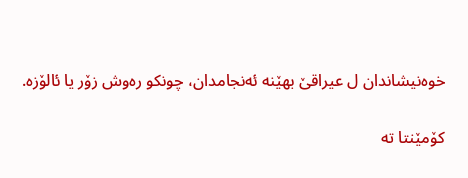خوه‌نیشاندان ل عیراقێ بهێنه‌ ئه‌نجامدان، چونكو ره‌وش زۆر یا ئالۆزه‌.

کۆمێنتا تە